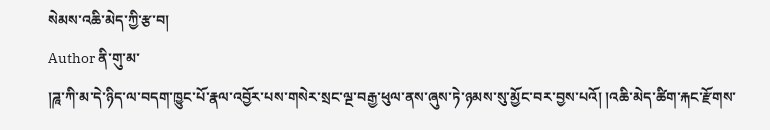སེམས་འཆི་མེད་ཀྱི་རྩ་བ།
Author ནི་གུ་མ་
།ཌཱ་ཀི་མ་དེ་ཉིད་ལ་བདག་ཁྱུང་པོ་རྣལ་འབྱོར་པས་གསེར་སྲང་ལྔ་བརྒྱ་ཕུལ་ནས་ཞུས་ཏེ་ཉམས་སུ་མྱོང་བར་བྱས་པའོ། །འཆི་མེད་ཚིག་རྐང་རྫོགས་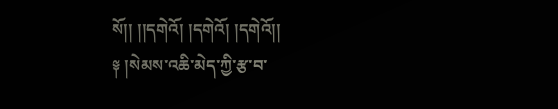སོ།། །།དགེའོ། །དགེའོ། །དགེའོ།།
༈ །སེམས་འཆི་མེད་ཀྱི་རྩ་བ་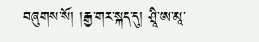བཞུགས་སོ། །རྒྱ་གར་སྐད་དུ། ཤྲཱི་ཨ་མཱ་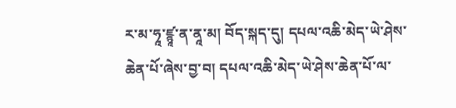ར་མ་ཧཱ་ཛྙཱ་ན་ནཱ་མ། བོད་སྐད་དུ། དཔལ་འཆི་མེད་ཡེ་ཤེས་ཆེན་པོ་ཞེས་བྱ་བ། དཔལ་འཆི་མེད་ཡེ་ཤེས་ཆེན་པོ་ལ་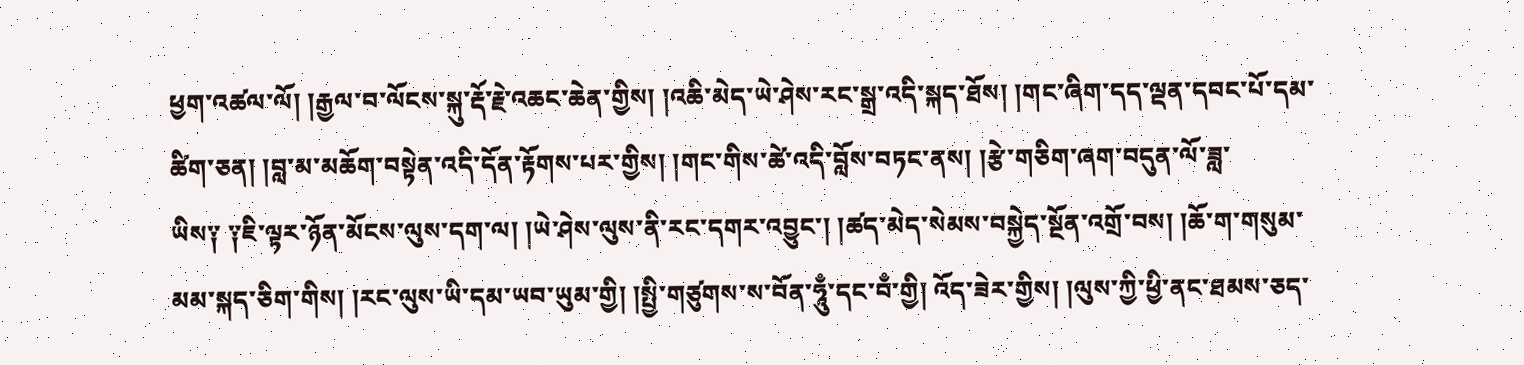ཕྱག་འཚལ་ལོ། །རྒྱལ་བ་ལོངས་སྐུ་རྡོ་རྗེ་འཆང་ཆེན་གྱིས། །འཆི་མེད་ཡེ་ཤེས་རང་སྒྲ་འདི་སྐད་ཐོས། །གང་ཞིག་དད་ལྡན་དབང་པོ་དམ་ཚིག་ཅན། །བླ་མ་མཆོག་བསྟེན་འདི་དོན་རྟོགས་པར་གྱིས། །གང་གིས་ཚེ་འདི་བློས་བཏང་ནས། །རྩེ་གཅིག་ཞག་བདུན་ལོ་ཟླ་ཡིས༑ ༑ཇི་ལྟར་ཉོན་མོངས་ལུས་དག་ལ། །ཡེ་ཤེས་ལུས་ནི་རང་དགར་འབྱུང་། །ཚད་མེད་སེམས་བསྐྱེད་སྔོན་འགྲོ་བས། །ཆོ་ག་གསུམ་མམ་སྐད་ཅིག་གིས། །རང་ལུས་ཡི་དམ་ཡབ་ཡུམ་གྱི། །སྤྱི་གཙུགས་ས་བོན་ཧཱུྃ་དང་བྃ་གྱི། འོད་ཟེར་གྱིས། །ལུས་ཀྱི་ཕྱི་ནང་ཐམས་ཅད་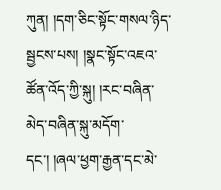ཀུན། །དག་ཅིང་སྟོང་གསལ་ཉིད་སྦྱངས་པས། །སྣང་སྟོང་འཇའ་ཚོན་འོད་ཀྱི་སྐུ། །རང་བཞིན་མེད་བཞིན་སྐུ་མདོག་དང་། །ཞལ་ཕྱག་རྒྱན་དང་མེ་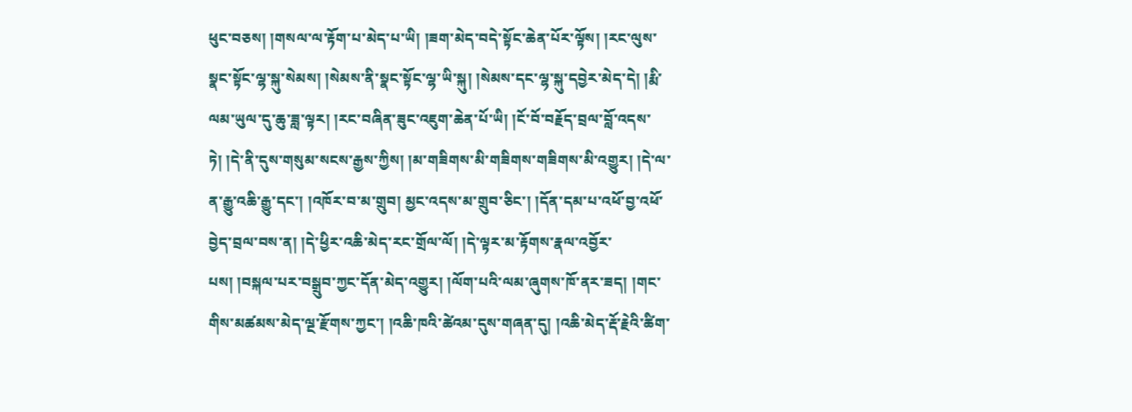ཕུང་བཅས། །གསལ་ལ་རྟོག་པ་མེད་པ་ཡི། །ཟག་མེད་བདེ་སྟོང་ཆེན་པོར་ལྟོས། །རང་ལུས་སྣང་སྟོང་ལྷ་སྐུ་སེམས། །སེམས་ནི་སྣང་སྟོང་ལྷ་ཡི་སྐུ། །སེམས་དང་ལྷ་སྐུ་དབྱེར་མེད་དེ། །རྨི་ལམ་ཡུལ་དུ་ཆུ་ཟླ་ལྟར། །རང་བཞིན་ཟུང་འཇུག་ཆེན་པོ་ཡི། །ངོ་བོ་བརྗོད་བྲལ་བློ་འདས་ཏེ། །དེ་ནི་དུས་གསུམ་སངས་རྒྱས་ཀྱིས། །མ་གཟིགས་མི་གཟིགས་གཟིགས་མི་འགྱུར། །དེ་ལ་ན་རྒྱུ་འཆི་རྒྱུ་དང་། །འཁོར་བ་མ་གྲུབ། མྱང་འདས་མ་གྲུབ་ཅིང་། །དོན་དམ་པ་འཕོ་བྱ་འཕོ་བྱེད་བྲལ་བས་ན། །དེ་ཕྱིར་འཆི་མེད་རང་གྲོལ་ལོ། །དེ་ལྟར་མ་རྟོགས་རྣལ་འབྱོར་པས། །བསྐལ་པར་བསྒྲུབ་ཀྱང་དོན་མེད་འགྱུར། །ལོག་པའི་ལམ་ཞུགས་ཁོ་ནར་ཟད། །གང་གིས་མཚམས་མེད་ལྔ་རྫོགས་ཀྱང་། །འཆི་ཁའི་ཚེའམ་དུས་གཞན་དུ། །འཆི་མེད་རྡོ་རྗེའི་ཚིག་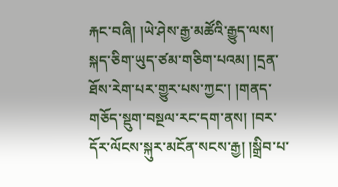རྐང་བཞི། །ཡེ་ཤེས་རྒྱ་མཚོའི་རྒྱུད་ལས། སྐད་ཅིག་ཡུད་ཙམ་གཅིག་པའམ། །དྲན་ཐོས་རེག་པར་གྱུར་པས་ཀྱང་། །གནད་གཅོད་སྡུག་བསྔལ་རང་དག་ནས། །བར་དོར་ལོངས་སྐུར་མངོན་སངས་རྒྱ། །སྒྲིབ་པ་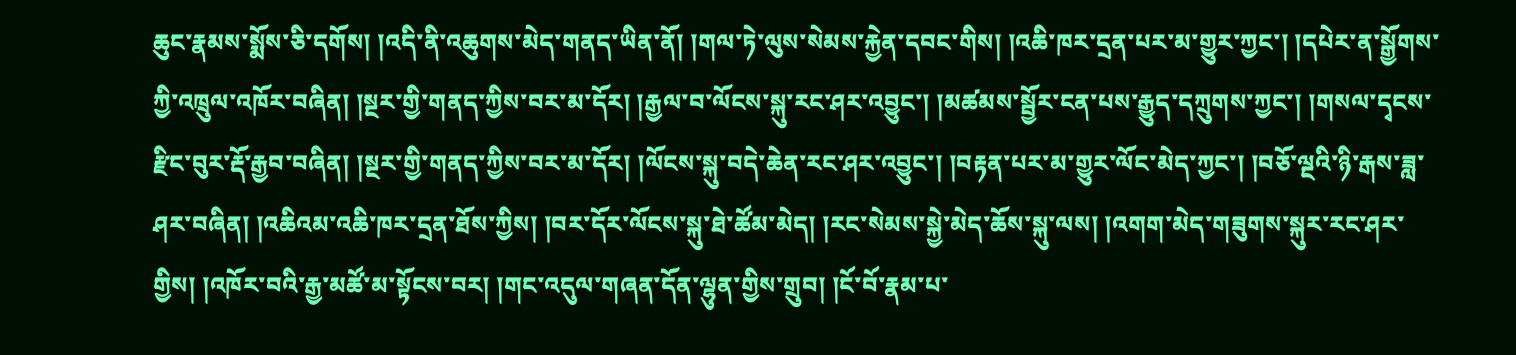ཆུང་རྣམས་སྨོས་ཅི་དགོས། །འདི་ནི་འཆུགས་མེད་གནད་ཡིན་ནོ། །གལ་ཏེ་ལུས་སེམས་རྐྱེན་དབང་གིས། །འཆི་ཁར་དྲན་པར་མ་གྱུར་ཀྱང་། །དཔེར་ན་སྒྱོགས་ཀྱི་འཁྲུལ་འཁོར་བཞིན། །སྔར་གྱི་གནད་ཀྱིས་བར་མ་དོར། །རྒྱལ་བ་ལོངས་སྐུ་རང་ཤར་འབྱུང་། །མཚམས་སྦྱོར་ངན་པས་རྒྱུད་དཀྲུགས་ཀྱང་། །གསལ་དྭངས་རྫིང་བུར་རྡོ་རྒྱབ་བཞིན། །སྔར་གྱི་གནད་ཀྱིས་བར་མ་དོར། །ལོངས་སྐུ་བདེ་ཆེན་རང་ཤར་འབྱུང་། །བརྟན་པར་མ་གྱུར་ལོང་མེད་ཀྱང་། །བཅོ་ལྔའི་ཉི་རྒས་ཟླ་ཤར་བཞིན། །འཆིའམ་འཆི་ཁར་དྲན་ཐོས་ཀྱིས། །བར་དོར་ལོངས་སྐུ་ཐེ་ཚོམ་མེད། །རང་སེམས་སྐྱེ་མེད་ཆོས་སྐུ་ལས། །འགག་མེད་གཟུགས་སྐུར་རང་ཤར་གྱིས། །འཁོར་བའི་རྒྱ་མཚོ་མ་སྟོངས་བར། །གང་འདུལ་གཞན་དོན་ལྷུན་གྱིས་གྲུབ། །ངོ་བོ་རྣམ་པ་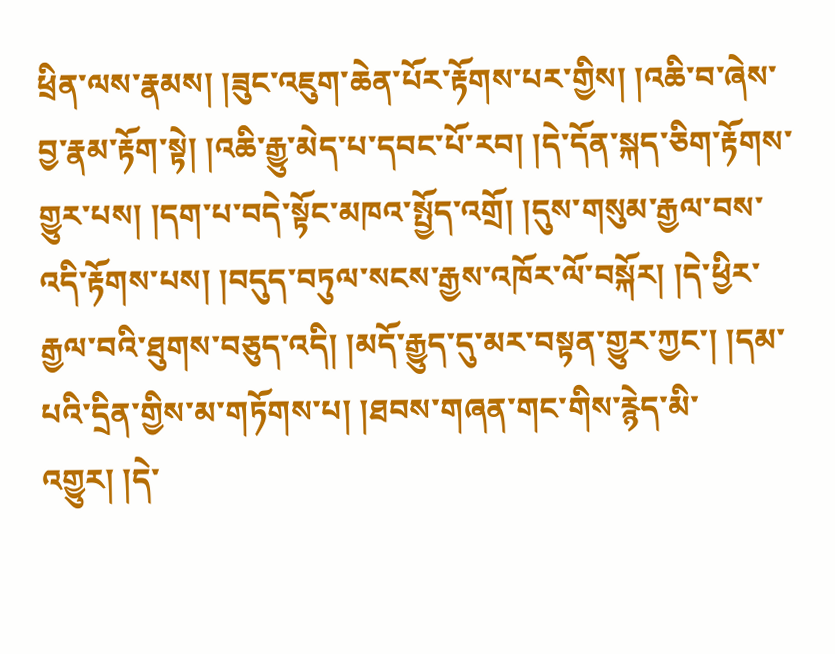ཕྲིན་ལས་རྣམས། །ཟུང་འཇུག་ཆེན་པོར་རྟོགས་པར་གྱིས། །འཆི་བ་ཞེས་བྱ་རྣམ་རྟོག་སྟེ། །འཆི་རྒྱུ་མེད་པ་དབང་པོ་རབ། །དེ་དོན་སྐད་ཅིག་རྟོགས་གྱུར་པས། །དག་པ་བདེ་སྟོང་མཁའ་སྤྱོད་འགྲོ། །དུས་གསུམ་རྒྱལ་བས་འདི་རྟོགས་པས། །བདུད་བཏུལ་སངས་རྒྱས་འཁོར་ལོ་བསྐོར། །དེ་ཕྱིར་རྒྱལ་བའི་ཐུགས་བཅུད་འདི། །མདོ་རྒྱུད་དུ་མར་བསྟན་གྱུར་ཀྱང་། །དམ་པའི་དྲིན་གྱིས་མ་གཏོགས་པ། །ཐབས་གཞན་གང་གིས་རྙེད་མི་འགྱུར། །དེ་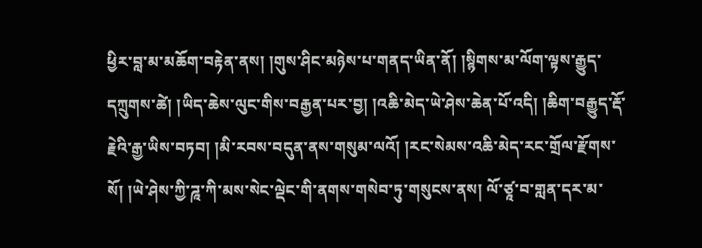ཕྱིར་བླ་མ་མཆོག་བརྟེན་ནས། །གུས་ཤིང་མཉེས་པ་གནད་ཡིན་ནོ། །སྙིགས་མ་ལོག་ལྟས་རྒྱུད་དཀྲུགས་ཚེ། །ཡིད་ཆེས་ལུང་གིས་བརྒྱན་པར་བྱ། །འཆི་མེད་ཡེ་ཤེས་ཆེན་པོ་འདི། །ཆིག་བརྒྱུད་རྡོ་རྗེའི་རྒྱ་ཡིས་བཏབ། །མི་རབས་བདུན་ནས་གསུམ་ལའོ། །རང་སེམས་འཆི་མེད་རང་གྲོལ་རྫོགས་སོ། །ཡེ་ཤེས་ཀྱི་ཌཱ་ཀི་མས་སེང་ལྡེང་གི་ནགས་གསེབ་ཏུ་གསུངས་ནས། ལོ་ཙཱ་བ་གླན་དར་མ་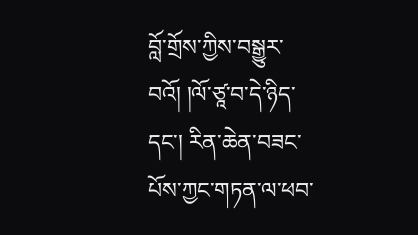བློ་གྲོས་ཀྱིས་བསྒྱུར་བའོ། །ལོ་ཙཱ་བ་དེ་ཉིད་དང་། རིན་ཆེན་བཟང་པོས་ཀྱང་གཏན་ལ་ཕབ་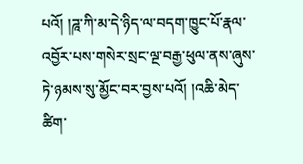པའོ། །ཌཱ་ཀི་མ་དེ་ཉིད་ལ་བདག་ཁྱུང་པོ་རྣལ་འབྱོར་པས་གསེར་སྲང་ལྔ་བརྒྱ་ཕུལ་ནས་ཞུས་ཏེ་ཉམས་སུ་མྱོང་བར་བྱས་པའོ། །འཆི་མེད་ཚིག་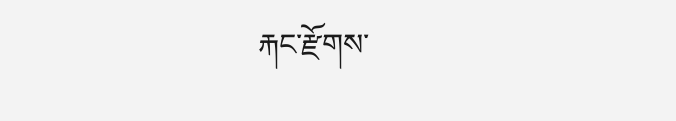རྐང་རྫོགས་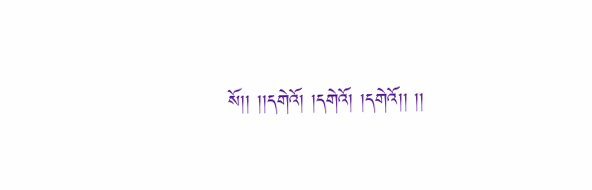སོ།། །།དགེའོ། །དགེའོ། །དགེའོ།། །།